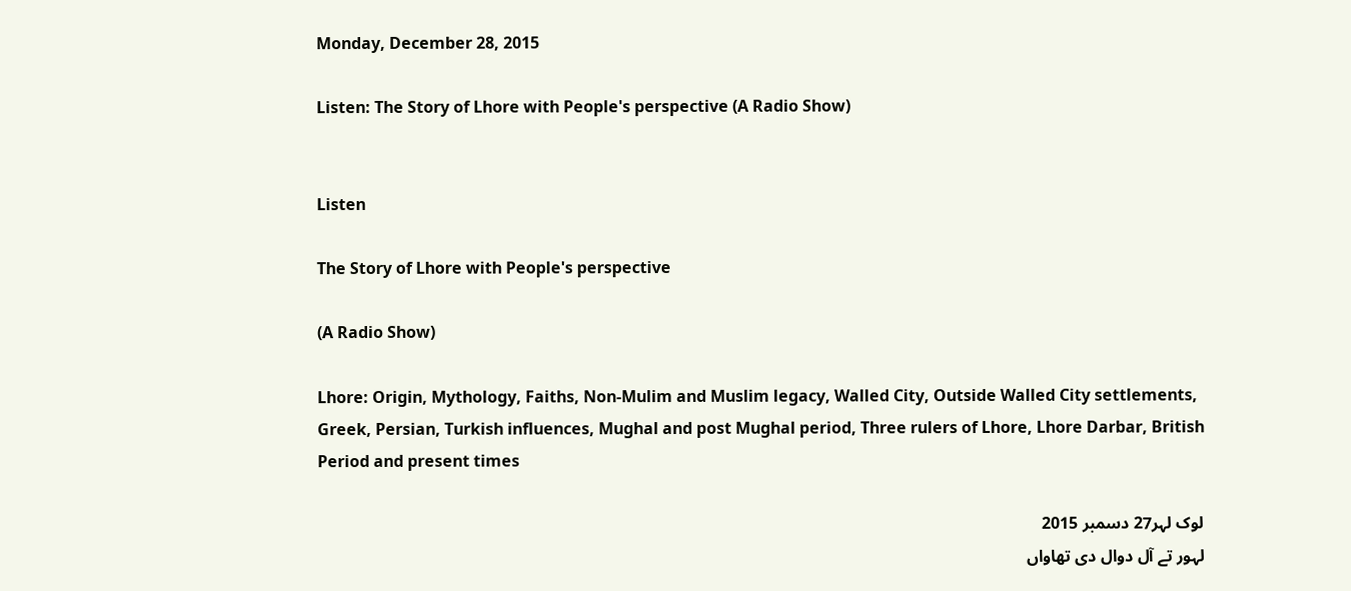Monday, December 28, 2015

Listen: The Story of Lhore with People's perspective (A Radio Show)


Listen

The Story of Lhore with People's perspective

(A Radio Show)

Lhore: Origin, Mythology, Faiths, Non-Mulim and Muslim legacy, Walled City, Outside Walled City settlements, Greek, Persian, Turkish influences, Mughal and post Mughal period, Three rulers of Lhore, Lhore Darbar, British Period and present times

لوک لہر27 دسمبر 2015
لہور تے آل دوال دی تھاواں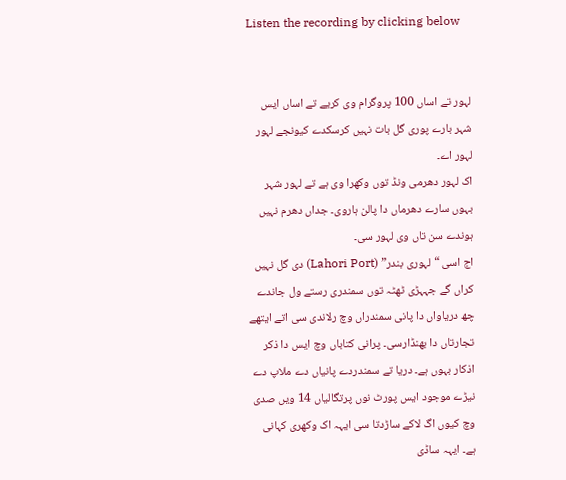Listen the recording by clicking below


لہور تے اساں 100 پروگرام وی کریے تے اساں ایس شہر بارے پوری گل بات نہیں کرسکدے کیونجے لہور لہور اے۔
اک لہور دھرمی ونڈ توں وکھرا وی ہے تے لہور شہر بہوں سارے دھرماں دا پالن ہاروی۔ جداں دھرم نہیں ہوندے سن تاں وی لہور سی۔
اج اسی “لہوری بندر” (Lahori Port) دی گل نہیں کراں گے جہہڑی ٹھٹہ توں سمندری رستے ول جاندے چھ دریاواں دا پانی سمندراں وچ رلاندی سی اتے ایتھے تجارتاں دا بھنڈارسی۔ پرانی کتاباں وچ ایس دا ذکر اذکار بہوں ہے۔ دریا تے سمندردے پانیاں دے ملاپ دے نیڑے موجود ایس پورٹ نوں پرتگالیاں 14 ویں صدی وچ کیوں اگ لاکے ساڑدتا سی ایہہ اک وکھری کہانی ہے۔ ایہہ ساڈی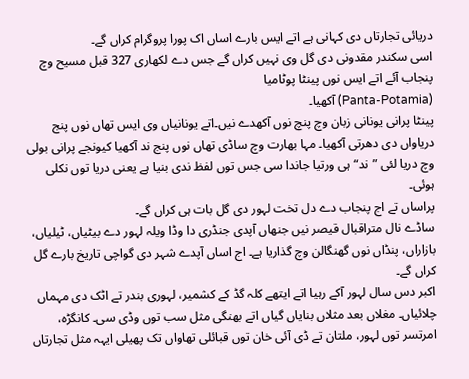دریائی تجارتاں دی کہانی ہے اتے ایس بارے اساں اک پورا پروگرام کراں گے۔
اسی سکندر مقدونی دی گل وی نہیں کراں گے جس دے لکھاری 327 قبل مسیح وچ پنجاب آئے اتے ایس نوں پینٹا پوٹامیا
(Panta-Potamia) آکھیا۔
پینٹا پرانی یونانی زبان وچ پنچ نوں آکھدے نیں۔اتے یونانیاں وی ایس تھاں نوں پنج دریاواں دی دھرتی آکھیا۔ مہا بھارت وچ ساڈی تھاں نوں پنج ند آکھیا کیونجے پرانی بولی وچ دریا لئی ”ند“ ہی ورتیا جاندا سی جس توں لفظ ندی بنیا ہے یعنی دریا توں نکلی ہوئی۔
پراساں تے اج پنجاب دے دل تخت لہور دی گل بات ہی کراں گے۔
ساڈے نال متراقبال قیصر نیں جنھاں آپدی جنڈری دا وڈا ویلہ لہور دے بیٹیاں، ٹیلیاں، بازاراں، پنڈاں نوں گھنگالن وچ گذاریا ہے۔ اج اساں آپدے شہر دی گواچی تاریخ بارے گل کراں گے۔
اکبر دس سال لہور آکے رہیا اتے ایتھے کلہ گڈ کے کشمیر، لہوری بندر تے اٹک دی مہماں چلائیاں۔ مغلاں بعد مثلاں بنایاں گیاں اتے بھنگی مثل سب توں وڈی سی۔ کانگڑہ، امرتسر توں لہور، ملتان تے ڈی آئی خان توں قبائلی تھاواں تک پھیلی ایہہ مثل تجارتاں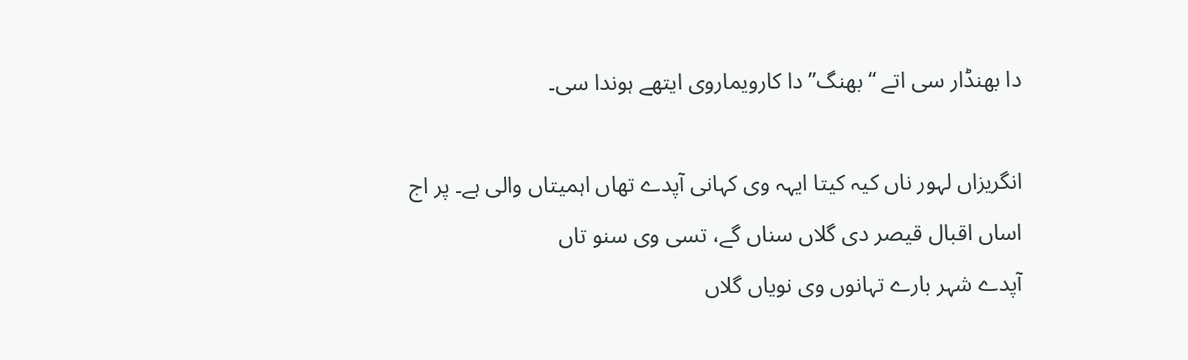دا بھنڈار سی اتے “بھنگ” دا کارویماروی ایتھے ہوندا سی۔

انگریزاں لہور ناں کیہ کیتا ایہہ وی کہانی آپدے تھاں اہمیتاں والی ہے۔ پر اج اساں اقبال قیصر دی گلاں سناں گے، تسی وی سنو تاں
آپدے شہر بارے تہانوں وی نویاں گلاں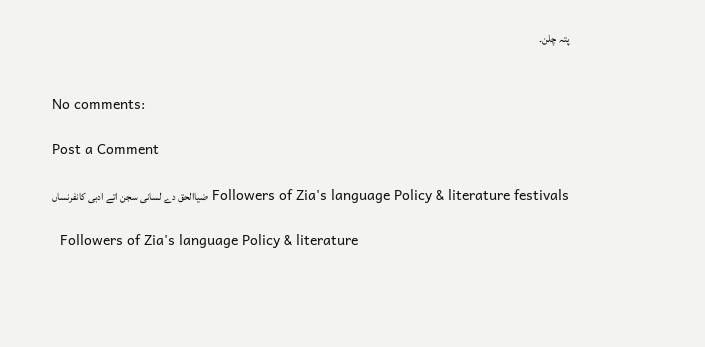پتہ چلن۔


No comments:

Post a Comment

Followers of Zia's language Policy & literature festivals ضیاالحق دے لسانی سجن اتے ادبی کانفرنساں

  Followers of Zia's language Policy & literature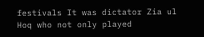festivals It was dictator Zia ul Hoq who not only played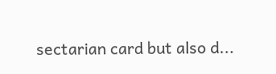sectarian card but also d...